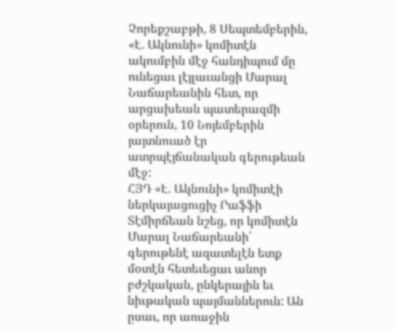Չորեքշաբթի, 8 Սեպտեմբերին, «Է. Ակնունի» կոմիտէն ակումբին մէջ հանդիպում մը ունեցաւ լէյլաւանցի Մարալ Նաճարեանին հետ, որ արցախեան պատերազմի օրերուն, 10 Նոյեմբերին յայտնուած էր ատրպէյճանական գերութեան մէջ:
ՀՅԴ «Է. Ակնունի» կոմիտէի ներկայացուցիչ Րաֆֆի Տէմիրճեան նշեց, որ կոմիտէն Մարալ Նաճարեանի՝ գերութենէ ազատելէն ետք մօտէն հետեւեցաւ անոր բժշկական, ընկերային եւ նիւթական պայմաններուն: Ան ըսաւ, որ առաջին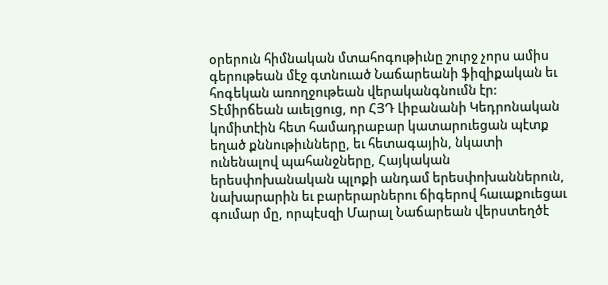օրերուն հիմնական մտահոգութիւնը շուրջ չորս ամիս գերութեան մէջ գտնուած Նաճարեանի ֆիզիքական եւ հոգեկան առողջութեան վերականգնումն էր: Տէմիրճեան աւելցուց, որ ՀՅԴ Լիբանանի Կեդրոնական կոմիտէին հետ համադրաբար կատարուեցան պէտք եղած քննութիւնները, եւ հետագային, նկատի ունենալով պահանջները, Հայկական երեսփոխանական պլոքի անդամ երեսփոխաններուն, նախարարին եւ բարերարներու ճիգերով հաւաքուեցաւ գումար մը, որպէսզի Մարալ Նաճարեան վերստեղծէ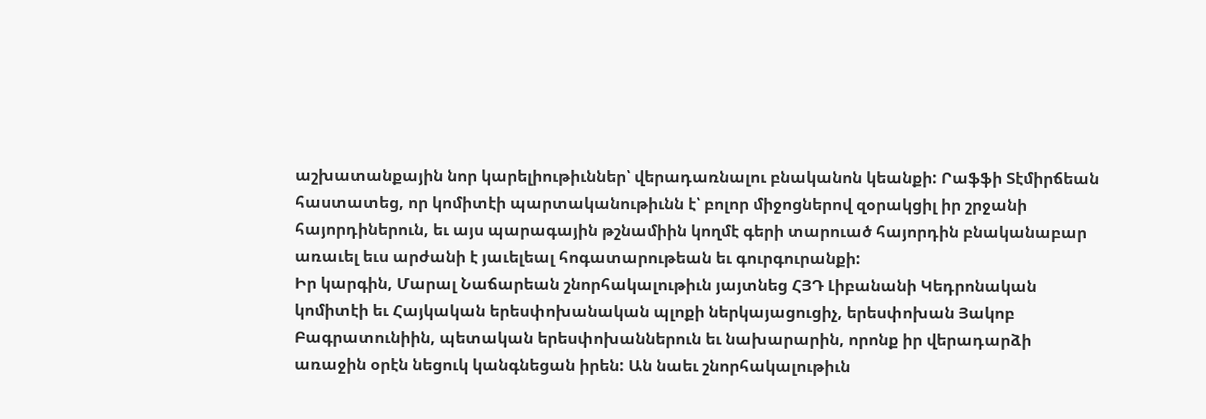աշխատանքային նոր կարելիութիւններ՝ վերադառնալու բնականոն կեանքի: Րաֆֆի Տէմիրճեան հաստատեց, որ կոմիտէի պարտականութիւնն է՝ բոլոր միջոցներով զօրակցիլ իր շրջանի հայորդիներուն, եւ այս պարագային թշնամիին կողմէ գերի տարուած հայորդին բնականաբար առաւել եւս արժանի է յաւելեալ հոգատարութեան եւ գուրգուրանքի:
Իր կարգին, Մարալ Նաճարեան շնորհակալութիւն յայտնեց ՀՅԴ Լիբանանի Կեդրոնական կոմիտէի եւ Հայկական երեսփոխանական պլոքի ներկայացուցիչ, երեսփոխան Յակոբ Բագրատունիին, պետական երեսփոխաններուն եւ նախարարին, որոնք իր վերադարձի առաջին օրէն նեցուկ կանգնեցան իրեն: Ան նաեւ շնորհակալութիւն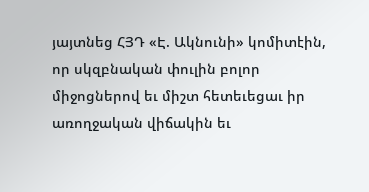յայտնեց ՀՅԴ «Է. Ակնունի» կոմիտէին, որ սկզբնական փուլին բոլոր միջոցներով եւ միշտ հետեւեցաւ իր առողջական վիճակին եւ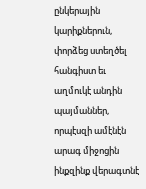ընկերային կարիքներուն, փորձեց ստեղծել հանգիստ եւ աղմուկէ անդին պայմաններ, որպէսզի ամէնէն արագ միջոցին ինքզինք վերագտնէ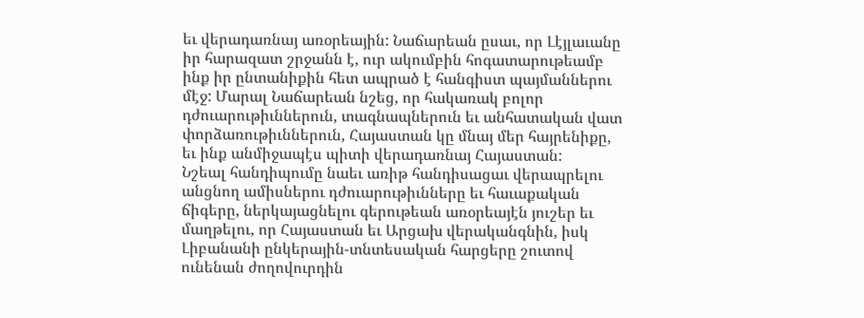եւ վերադառնայ առօրեային: Նաճարեան ըսաւ, որ Լէյլաւանը իր հարազատ շրջանն է, ուր ակումբին հոգատարութեամբ ինք իր ընտանիքին հետ ապրած է հանգիստ պայմաններու մէջ: Մարալ Նաճարեան նշեց, որ հակառակ բոլոր դժուարութիւններուն, տագնապներուն եւ անհատական վատ փորձառութիւններուն, Հայաստան կը մնայ մեր հայրենիքը, եւ ինք անմիջապէս պիտի վերադառնայ Հայաստան:
Նշեալ հանդիպումը նաեւ առիթ հանդիսացաւ վերապրելու անցնող ամիսներու դժուարութիւնները եւ հաւաքական ճիգերը, ներկայացնելու գերութեան առօրեայէն յուշեր եւ մաղթելու, որ Հայաստան եւ Արցախ վերականգնին, իսկ Լիբանանի ընկերային-տնտեսական հարցերը շուտով ունենան ժողովուրդին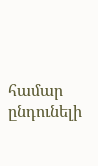համար ընդունելի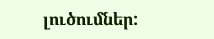լուծումներ: